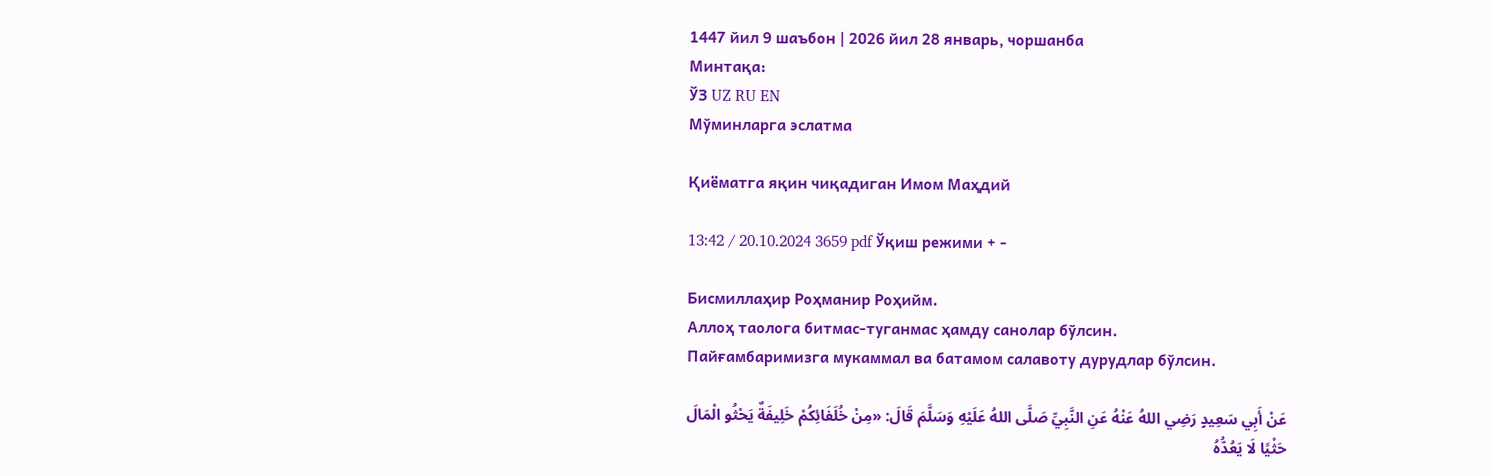1447 йил 9 шаъбон | 2026 йил 28 январь, чоршанба
Минтақа:
ЎЗ UZ RU EN
Мўминларга эслатма

Қиёматга яқин чиқадиган Имом Маҳдий

13:42 / 20.10.2024 3659 pdf Ўқиш режими + -

Бисмиллаҳир Роҳманир Роҳийм.
Аллоҳ таолога битмас-туганмас ҳамду санолар бўлсин.
Пайғамбаримизга мукаммал ва батамом салавоту дурудлар бўлсин.

عَنْ أَبِي سَعِيدٍ رَضِي اللهُ عَنْهُ عَنِ النَّبِيِّ صَلَّى اللهُ عَلَيْهِ وَسَلَّمَ قَالَ: «مِنْ خُلَفَائِكُمْ خَلِيفَةٌ يَحْثُو الْمَالَ حَثْيًا لَا يَعُدُّهُ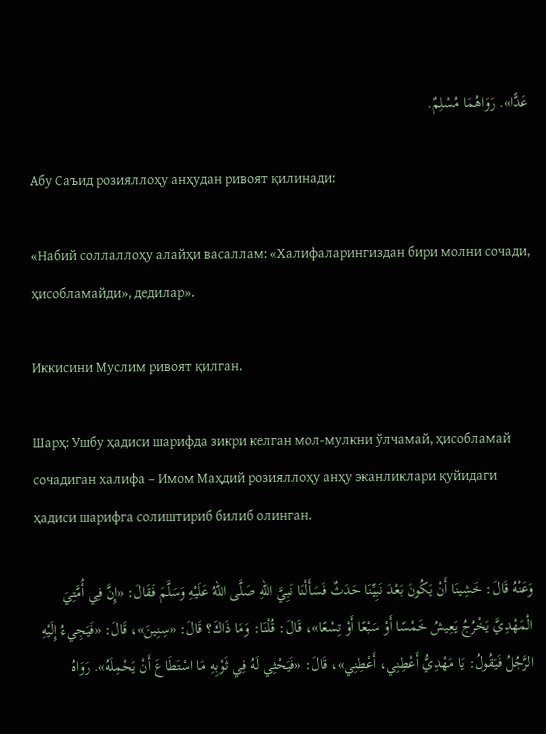عَدًّا». رَوَاهُمَا مُسْلِمٌ.

Абу Саъид розияллоҳу анҳудан ривоят қилинади:

«Набий соллаллоҳу алайҳи васаллам: «Халифаларингиздан бири молни сочади, ҳисобламайди», дедилар».

Иккисини Муслим ривоят қилган.

Шарҳ: Ушбу ҳадиси шарифда зикри келган мол-мулкни ўлчамай, ҳисобламай сочадиган халифа – Имом Маҳдий розияллоҳу анҳу эканликлари қуйидаги ҳадиси шарифга солиштириб билиб олинган.

وَعَنْهُ قَالَ: خَشِينَا أَنْ يَكُونَ بَعْدَ نَبِيِّنَا حَدَثٌ فَسَأَلْنَا نَبِيَّ اللهِ صَلَّى اللهُ عَلَيْهِ وَسَلَّمَ فَقَالَ: «إِنَّ فِي أُمَّتِيَ الْمَهْدِيَّ يَخْرُجُ يَعِيشُ خَمْسًا أَوْ سَبْعًا أَوْ تِسْعًا»، قَالَ: قُلْنَا: وَمَا ذَاكَ؟ قَالَ: «سِنِينَ»، قَالَ: «فَيَجِيءُ إِلَيْهِ الرَّجُلُ فَيَقُولُ: يَا مَهْدِيُّ أَعْطِنِي، أَعْطِنِي»، قَالَ: «فَيَحْثِي لَهُ فِي ثَوْبِهِ مَا اسْتَطَاعَ أَنْ يَحْمِلَهُ». رَوَاهُ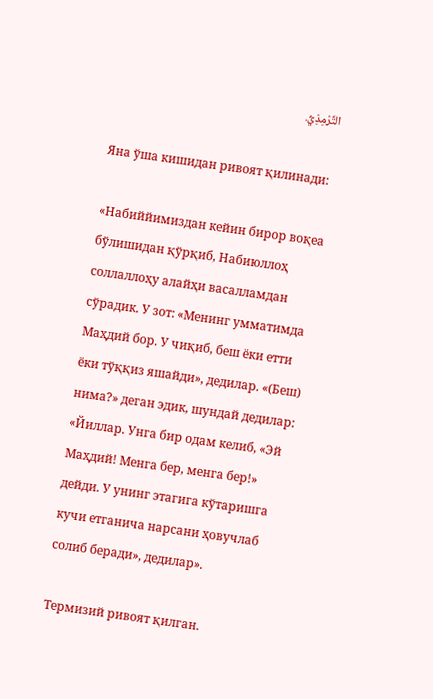التِّرْمِذِيُّ.

Яна ўша кишидан ривоят қилинади:

«Набиййимиздан кейин бирор воқеа бўлишидан қўрқиб, Набиюллоҳ соллаллоҳу алайҳи васалламдан сўрадик. У зот: «Менинг умматимда Маҳдий бор. У чиқиб, беш ёки етти ёки тўққиз яшайди», дедилар. «(Беш) нима?» деган эдик, шундай дедилар: «Йиллар. Унга бир одам келиб, «Эй Маҳдий! Менга бер, менга бер!» дейди. У унинг этагига кўтаришга кучи етганича нарсани ҳовучлаб солиб беради», дедилар».

Термизий ривоят қилган.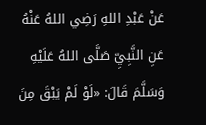عَنْ عَبْدِ اللهِ رَضِي اللهُ عَنْهُ عَنِ النَّبِيِّ صَلَّى اللهُ عَلَيْهِ وَسَلَّمَ قَالَ: «لَوْ لَمْ يَبْقَ مِنَ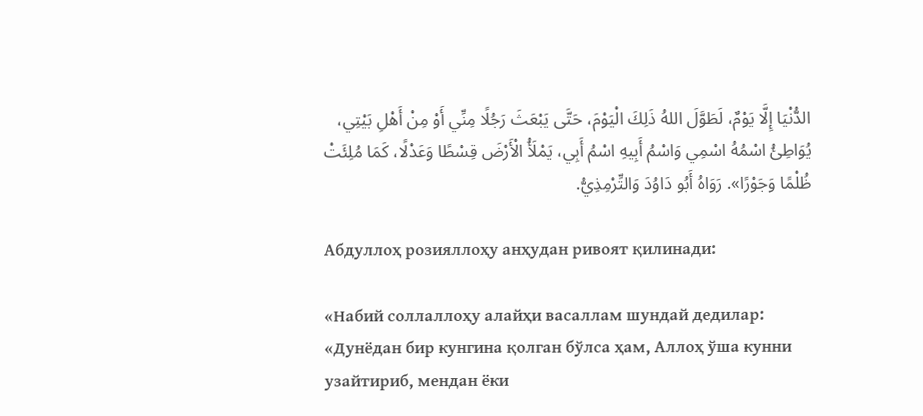الدُّنْيَا إِلَّا يَوْمٌ، لَطَوَّلَ اللهُ ذَلِكَ الْيَوْمَ، حَتَّى يَبْعَثَ رَجُلًا مِنِّي أَوْ مِنْ أَهْلِ بَيْتِي، يُوَاطِئُ اسْمُهُ اسْمِي وَاسْمُ أَبِيهِ اسْمُ أَبِي، يَمْلَأُ الْأَرْضَ قِسْطًا وَعَدْلًا، كَمَا مُلِئَتْ ظُلْمًا وَجَوْرًا». رَوَاهُ أَبُو دَاوُدَ وَالتِّرْمِذِيُّ.

Абдуллоҳ розияллоҳу анҳудан ривоят қилинади:

«Набий соллаллоҳу алайҳи васаллам шундай дедилар: «Дунёдан бир кунгина қолган бўлса ҳам, Аллоҳ ўша кунни узайтириб, мендан ёки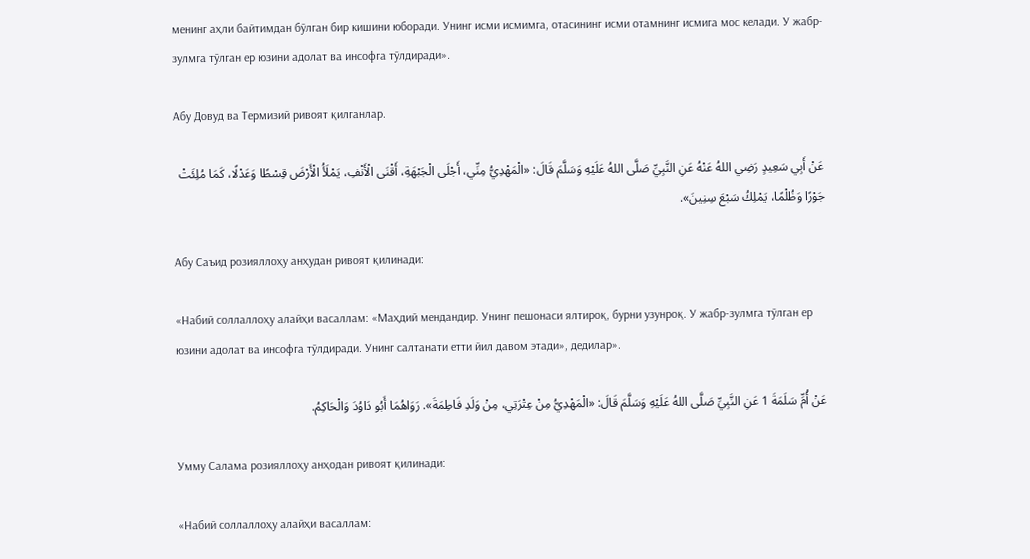менинг аҳли байтимдан бўлган бир кишини юборади. Унинг исми исмимга, отасининг исми отамнинг исмига мос келади. У жабр-зулмга тўлган ер юзини адолат ва инсофга тўлдиради».

Абу Довуд ва Термизий ривоят қилганлар.

عَنْ أَبِي سَعِيدٍ رَضِي اللهُ عَنْهُ عَنِ النَّبِيِّ صَلَّى اللهُ عَلَيْهِ وَسَلَّمَ قَالَ: «الْمَهْدِيُّ مِنِّي، أَجْلَى الْجَبْهَةِ، أَقْنَى الْأَنْفِ، يَمْلَأُ الْأَرْضَ قِسْطًا وَعَدْلًا، كَمَا مُلِئَتْ جَوْرًا وَظُلْمًا، يَمْلِكُ سَبْعَ سِنِينَ».

Абу Саъид розияллоҳу анҳудан ривоят қилинади:

«Набий соллаллоҳу алайҳи васаллам: «Маҳдий мендандир. Унинг пешонаси ялтироқ, бурни узунроқ. У жабр-зулмга тўлган ер юзини адолат ва инсофга тўлдиради. Унинг салтанати етти йил давом этади», дедилар».

عَنْ أُمِّ سَلَمَةَ 1 عَنِ النَّبِيِّ صَلَّى اللهُ عَلَيْهِ وَسَلَّمَ قَالَ: «الْمَهْدِيُّ مِنْ عِتْرَتِي، مِنْ وَلَدِ فَاطِمَةَ». رَوَاهُمَا أَبُو دَاوُدَ وَالْحَاكِمُ.

Умму Салама розияллоҳу анҳодан ривоят қилинади:

«Набий соллаллоҳу алайҳи васаллам: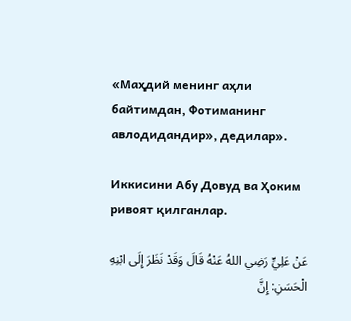«Маҳдий менинг аҳли байтимдан, Фотиманинг авлодидандир», дедилар».

Иккисини Абу Довуд ва Ҳоким ривоят қилганлар.

عَنْ عَلِيٍّ رَضِي اللهُ عَنْهُ قَالَ وَقَدْ نَظَرَ إِلَى ابْنِهِ الْحَسَنِ: إِنَّ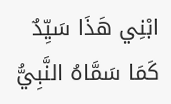ابْنِي هَذَا سَيِّدٌ كَمَا سَمَّاهُ النَّبِيُّ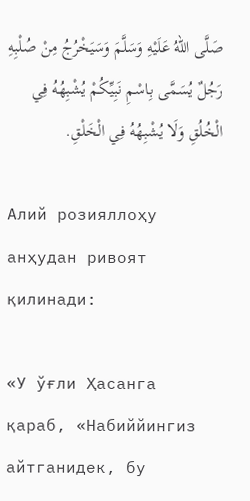صَلَّى اللهُ عَلَيْهِ وَسَلَّمَ وَسَيَخْرُجُ مِنْ صُلْبِهِ رَجُلٌ يُسَمَّى بِاسْمِ نَبِيِّكُمْ يُشْبِهُهُ فِي الْخُلُقِ وَلَا يُشْبِهُهُ فِي الْخَلْقِ.

Алий розияллоҳу анҳудан ривоят қилинади:

«У ўғли Ҳасанга қараб, «Набиййингиз айтганидек, бу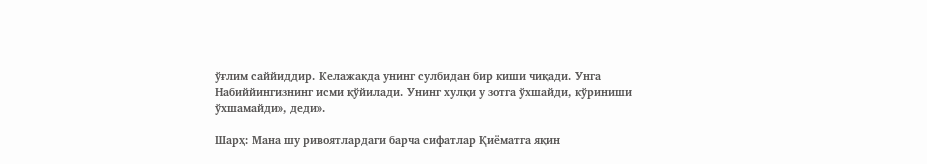ўғлим саййиддир. Келажакда унинг сулбидан бир киши чиқади. Унга Набиййингизнинг исми қўйилади. Унинг хулқи у зотга ўхшайди, кўриниши ўхшамайди», деди».

Шарҳ: Мана шу ривоятлардаги барча сифатлар Қиёматга яқин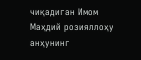чиқадиган Имом Маҳдий розияллоҳу анҳунинг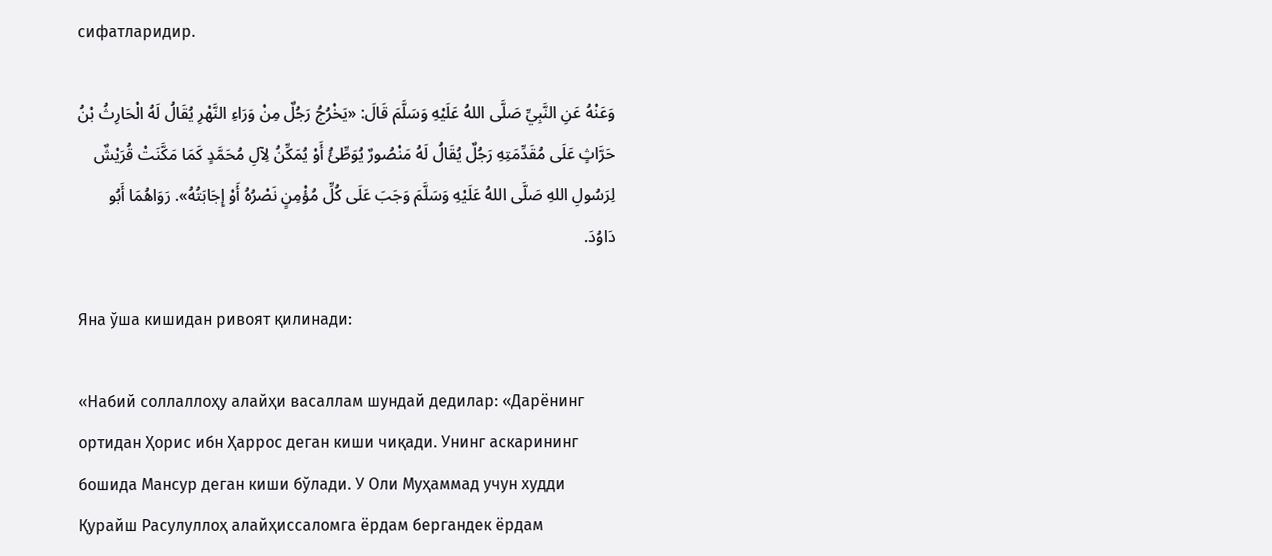сифатларидир.

وَعَنْهُ عَنِ النَّبِيِّ صَلَّى اللهُ عَلَيْهِ وَسَلَّمَ قَالَ: «يَخْرُجُ رَجُلٌ مِنْ وَرَاءِ النَّهْرِ يُقَالُ لَهُ الْحَارِثُ بْنُ حَرَّاثٍ عَلَى مُقَدِّمَتِهِ رَجُلٌ يُقَالُ لَهُ مَنْصُورٌ يُوَطِّئُ أَوْ يُمَكِّنُ لِآلِ مُحَمَّدٍ كَمَا مَكَّنَتْ قُرَيْشٌ لِرَسُولِ اللهِ صَلَّى اللهُ عَلَيْهِ وَسَلَّمَ وَجَبَ عَلَى كُلِّ مُؤْمِنٍ نَصْرُهُ أَوْ إِجَابَتُهُ». رَوَاهُمَا أَبُو دَاوُدَ.

Яна ўша кишидан ривоят қилинади:

«Набий соллаллоҳу алайҳи васаллам шундай дедилар: «Дарёнинг ортидан Ҳорис ибн Ҳаррос деган киши чиқади. Унинг аскарининг бошида Мансур деган киши бўлади. У Оли Муҳаммад учун худди Қурайш Расулуллоҳ алайҳиссаломга ёрдам бергандек ёрдам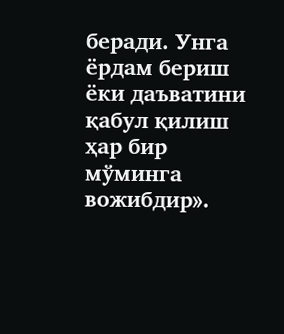беради. Унга ёрдам бериш ёки даъватини қабул қилиш ҳар бир мўминга вожибдир».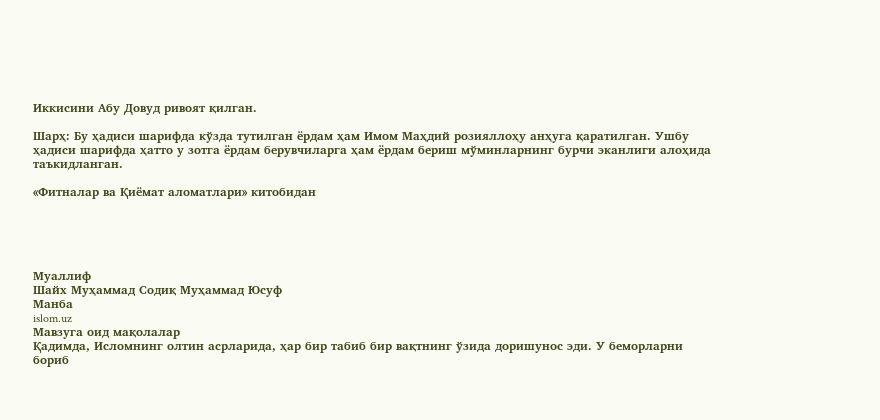Иккисини Абу Довуд ривоят қилган.

Шарҳ: Бу ҳадиси шарифда кўзда тутилган ёрдам ҳам Имом Маҳдий розияллоҳу анҳуга қаратилган. Ушбу ҳадиси шарифда ҳатто у зотга ёрдам берувчиларга ҳам ёрдам бериш мўминларнинг бурчи эканлиги алоҳида таъкидланган.

«Фитналар ва Қиёмат аломатлари» китобидан





Муаллиф
Шайх Муҳаммад Содиқ Муҳаммад Юсуф
Манба
islom.uz
Мавзуга оид мақолалар
Қадимда, Исломнинг олтин асрларида, ҳар бир табиб бир вақтнинг ўзида доришунос эди. У беморларни бориб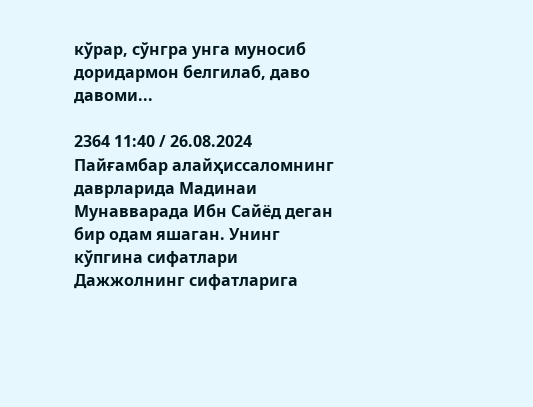кўрар, сўнгра унга муносиб доридармон белгилаб, даво давоми...

2364 11:40 / 26.08.2024
Пайғамбар алайҳиссаломнинг даврларида Мадинаи Мунавварада Ибн Сайёд деган бир одам яшаган. Унинг кўпгина сифатлари Дажжолнинг сифатларига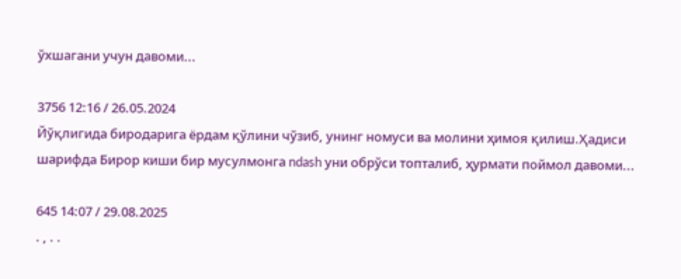ўхшагани учун давоми...

3756 12:16 / 26.05.2024
Йўқлигида биродарига ёрдам қўлини чўзиб, унинг номуси ва молини ҳимоя қилиш.Ҳадиси шарифда Бирор киши бир мусулмонга ndash уни обрўси топталиб, ҳурмати поймол давоми...

645 14:07 / 29.08.2025
. , . .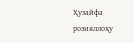Ҳузайфа розияллоҳу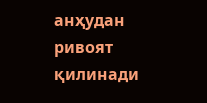анҳудан ривоят қилинади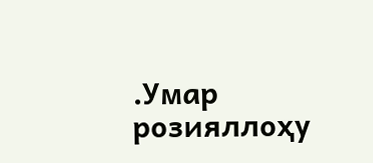.Умар розияллоҳу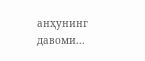анҳунинг давоми...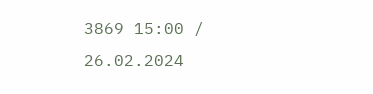3869 15:00 / 26.02.2024